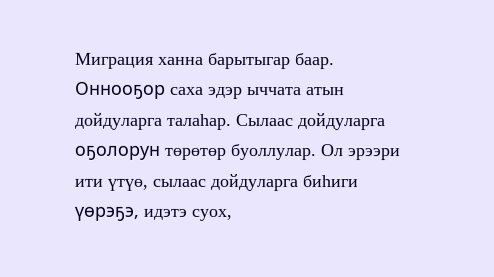Миграция ханна барытыгар баар. Оннооҕор саха эдэр ыччата атын дойдуларга талаһар. Сылаас дойдуларга оҕолорун төрөтөр буоллулар. Ол эрээри ити үтүө, сылаас дойдуларга биһиги үөрэҕэ, идэтэ суох,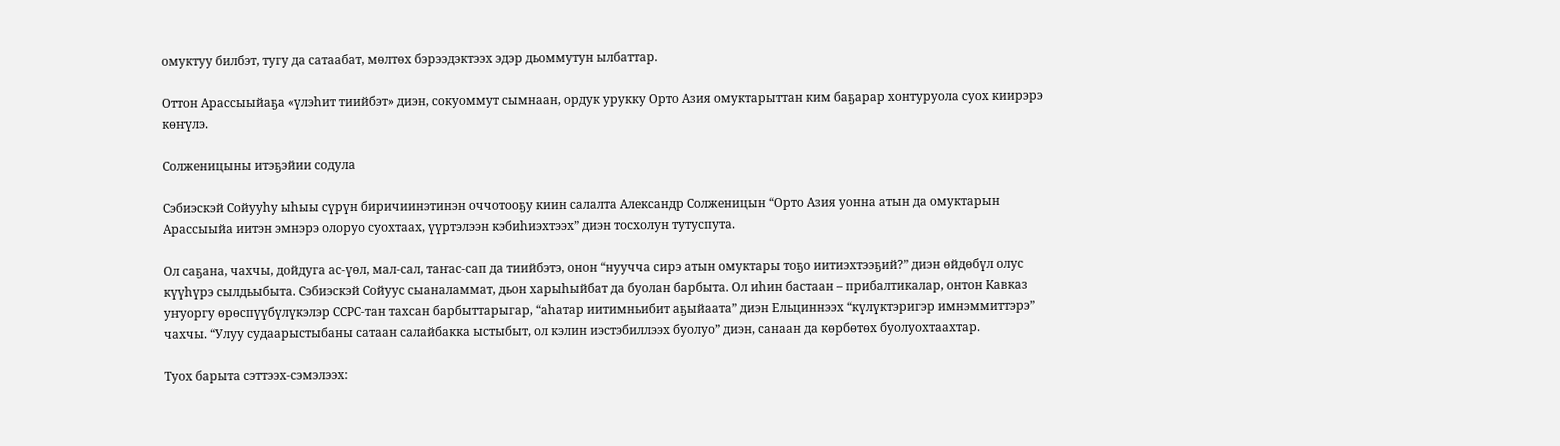омуктуу билбэт, тугу да сатаабат, мөлтөх бэрээдэктээх эдэр дьоммутун ылбаттар.

Оттон Арассыыйаҕа «үлэһит тиийбэт» диэн, сокуоммут сымнаан, ордук урукку Орто Азия омуктарыттан ким баҕарар хонтуруола суох киирэрэ көҥүлэ.

Солженицыны итэҕэйии содула

Сэбиэскэй Сойууһу ыһыы сүрүн биричиинэтинэн оччотооҕу киин салалта Александр Солженицын “Орто Азия уонна атын да омуктарын Арассыыйа иитэн эмнэрэ олоруо суохтаах, үүртэлээн кэбиһиэхтээх” диэн тосхолун тутуспута.

Ол саҕана, чахчы, дойдуга ас-үөл, мал-сал, таҥас-сап да тиийбэтэ, онон “нуучча сирэ атын омуктары тоҕо иитиэхтээҕий?” диэн өйдөбүл олус күүһүрэ сылдьыбыта. Сэбиэскэй Сойуус сыаналаммат, дьон харыһыйбат да буолан барбыта. Ол иһин бастаан – прибалтикалар, онтон Кавказ уҥуоргу өрөспүүбүлүкэлэр ССРС-тан тахсан барбыттарыгар, “аһатар иитимньибит аҕыйаата” диэн Ельциннээх “күлүктэригэр имнэммиттэрэ” чахчы. “Улуу судаарыстыбаны сатаан салайбакка ыстыбыт, ол кэлин иэстэбиллээх буолуо” диэн, санаан да көрбөтөх буолуохтаахтар.

Туох барыта сэттээх-сэмэлээх: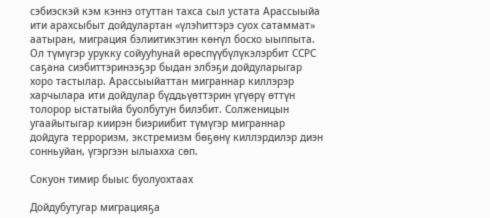сэбиэскэй кэм кэннэ отуттан тахса сыл устата Арассыыйа ити арахсыбыт дойдулартан «үлэһиттэрэ суох сатаммат» аатыран, миграция бэлиитикэтин көҥүл босхо ыыппыта. Ол түмүгэр урукку сойууһунай өрөспүүбүлүкэлэрбит ССРС саҕана сиэбиттэринээҕэр быдан элбэҕи дойдуларыгар хоро тастылар. Арассыыйаттан миграннар киллэрэр харчылара ити дойдулар бүддьүөттэрин үгүөрү өттүн толорор ыстатыйа буолбутун билэбит. Солженицын угаайытыгар киирэн биэриибит түмүгэр миграннар дойдуга терроризм, экстремизм бөҕөнү киллэрдилэр диэн сонньуйан, үгэргээн ылыахха сөп.

Сокуон тимир быыс буолуохтаах

Дойдубутугар миграцияҕа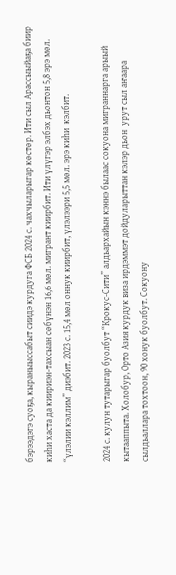бэрээдэгэ суоҕа, кыраныыссабыт сиидэ курдуга ФСБ 2024 с. чахчыларыгар көстөр. Ити сыл Арассыыйаҕа биир киһи хаста да киириэн-тахсыан сөбүнэн 16,6 мөл. мигрант киирбит. Ити үлүгэр элбэх дьонтон 5,8 эрэ мөл. “үлэлии кэллим” диэбит. 2023 с. 15,4 мөл оннук киирбит, үлэлээри 5,5 мөл. эрэ киһи  кэлбит.

2024 с. кулун тутарыгар буолбут “Крокус-Сити” алдьархайын кэннэ былаас сокуона миграннарга арыый кытааппыта. Холобур, Орто Азия курдук виза ирдэммэт дойдуларыттан кэлэр дьон  урут сыл аҥаара сылдьаллара тохтоон, 90 хонук буолбут. Сокуону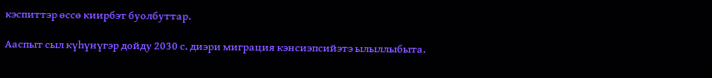кэспиттэр өссө киирбэт буолбуттар.

Ааспыт сыл күһүнүгэр дойду 2030 с. диэри миграция кэнсиэпсийэтэ ылыллыбыта.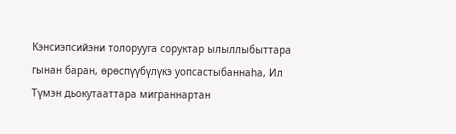Кэнсиэпсийэни толорууга соруктар ылыллыбыттара гынан баран, өрөспүүбүлүкэ уопсастыбаннаһа, Ил Түмэн дьокутааттара миграннартан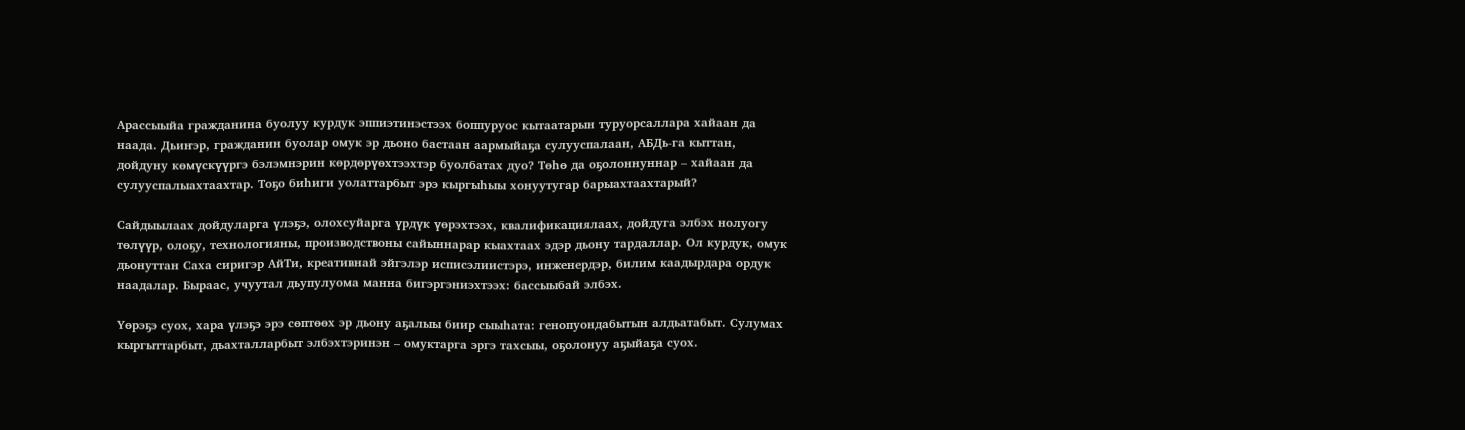Арассыыйа гражданина буолуу курдук эппиэтинэстээх боппуруос кытаатарын туруорсаллара хайаан да наада. Дьиҥэр, гражданин буолар омук эр дьоно бастаан аармыйаҕа сулууспалаан, АБДь-га кыттан, дойдуну көмүскүүргэ бэлэмнэрин көрдөрүөхтээхтэр буолбатах дуо? Төһө да оҕолоннуннар – хайаан да сулууспалыахтаахтар. Тоҕо биһиги уолаттарбыт эрэ кыргыһыы хонуутугар барыахтаахтарый?

Сайдыылаах дойдуларга үлэҕэ, олохсуйарга үрдүк үөрэхтээх, квалификациялаах, дойдуга элбэх нолуогу төлүүр, олоҕу, технологияны, производствоны сайыннарар кыахтаах эдэр дьону тардаллар. Ол курдук, омук дьонуттан Саха сиригэр АйТи, креативнай эйгэлэр исписэлиистэрэ, инженердэр, билим каадырдара ордук наадалар. Быраас, учуутал дьупулуома манна бигэргэниэхтээх: бассыыбай элбэх.

Үөрэҕэ суох, хара үлэҕэ эрэ сөптөөх эр дьону аҕалыы биир сыыһата: генопуондабытын алдьатабыт. Сулумах кыргыттарбыт, дьахталларбыт элбэхтэринэн – омуктарга эргэ тахсыы, оҕолонуу аҕыйаҕа суох.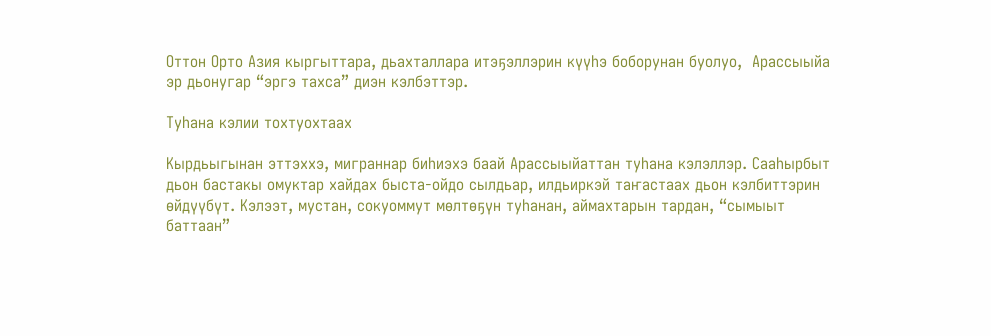Оттон Орто Азия кыргыттара, дьахталлара итэҕэллэрин күүһэ боборунан буолуо,  Арассыыйа эр дьонугар “эргэ тахса” диэн кэлбэттэр.

Туһана кэлии тохтуохтаах

Кырдьыгынан эттэххэ, миграннар биһиэхэ баай Арассыыйаттан туһана кэлэллэр. Сааһырбыт дьон бастакы омуктар хайдах быста-ойдо сылдьар, илдьиркэй таҥастаах дьон кэлбиттэрин өйдүүбүт. Кэлээт, мустан, сокуоммут мөлтөҕүн туһанан, аймахтарын тардан, “сымыыт баттаан”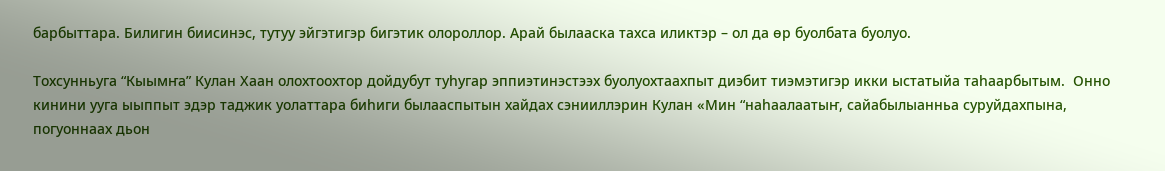барбыттара. Билигин биисинэс, тутуу эйгэтигэр бигэтик олороллор. Арай былааска тахса иликтэр – ол да өр буолбата буолуо.

Тохсунньуга “Кыымҥа” Кулан Хаан олохтоохтор дойдубут туһугар эппиэтинэстээх буолуохтаахпыт диэбит тиэмэтигэр икки ыстатыйа таһаарбытым.  Онно кинини ууга ыыппыт эдэр таджик уолаттара биһиги былааспытын хайдах сэнииллэрин Кулан «Мин “наһаалаатыҥ, сайабылыанньа суруйдахпына,  погуоннаах дьон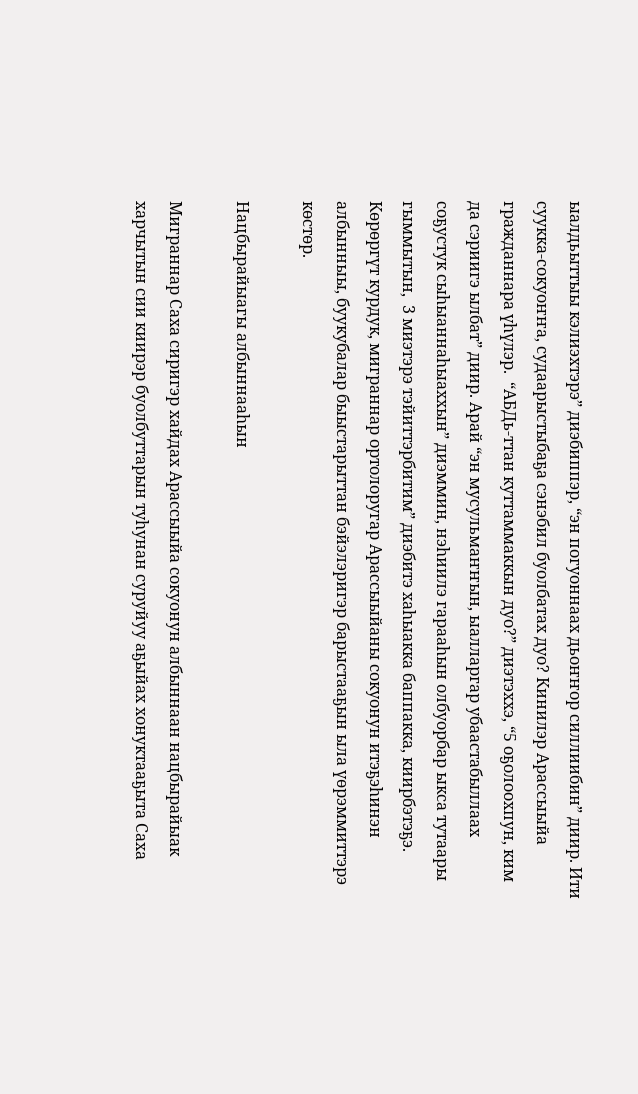ыалдьыттыы кэлиэхтэрэ” диэбиппэр, “эн погуоннаах дьоҥҥор силлиибин” диир. Ити суукка-сокуоҥҥа, судаарыстыбаҕа сэнэбил буолбатах дуо? Кинилэр Арассыыйа  гражданнара үһүлэр.  “АБДь-ттан куттаммаккын дуо?” диэтэххэ, “5 оҕолоохпун, ким да сэриигэ ылбат” диир. Арай “эн мусульмаҥҥын, ыалларгар убаастабыллаах соҕустук сыһыаннаһыаххын” диэммин, нэһиилэ гарааһын олбуорбар ыкса тутаары гыммытын,  3 миэтэрэ тэйиттэрбитим” диэбитэ хаһыакка баппакка, киирбэтэҕэ. Көрөргүт курдук, миграннар ортолоругар Арассыыйаны сокуонун итэҕэһинэн албынныы, буукубалар быыстарыттан бэйэлэригэр барыстааҕын ыла үөрэммиттэрэ көстөр.

Нацбырайыагы албыннааһын

Миграннар Саха сиригэр хайдах Арассыыйа сокуонун албыннаан нацбырайыак харчытын сии киирэр буолбуттарын туһунан суруйуу аҕыйах хонуктааҕыта Саха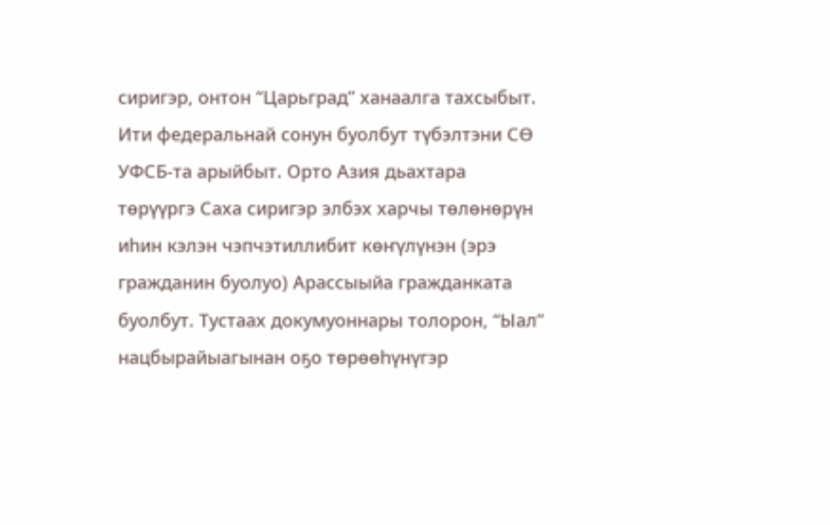сиригэр, онтон “Царьград” ханаалга тахсыбыт. Ити федеральнай сонун буолбут түбэлтэни СӨ УФСБ-та арыйбыт. Орто Азия дьахтара төрүүргэ Саха сиригэр элбэх харчы төлөнөрүн иһин кэлэн чэпчэтиллибит көҥүлүнэн (эрэ гражданин буолуо) Арассыыйа гражданката буолбут. Тустаах докумуоннары толорон, “Ыал” нацбырайыагынан оҕо төрөөһүнүгэр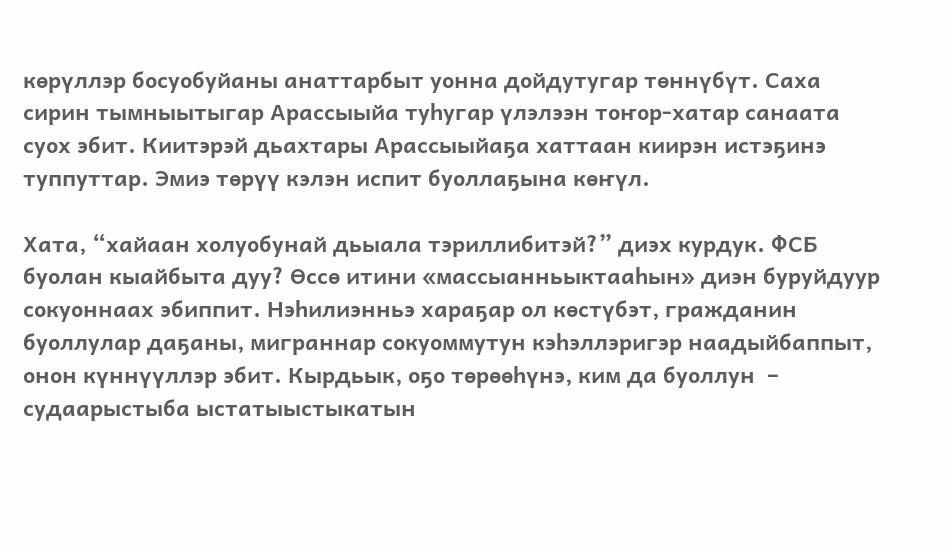көрүллэр босуобуйаны анаттарбыт уонна дойдутугар төннүбүт. Саха сирин тымныытыгар Арассыыйа туһугар үлэлээн тоҥор-хатар санаата суох эбит. Киитэрэй дьахтары Арассыыйаҕа хаттаан киирэн истэҕинэ туппуттар. Эмиэ төрүү кэлэн испит буоллаҕына көҥүл.

Хата, “хайаан холуобунай дьыала тэриллибитэй?” диэх курдук. ФСБ буолан кыайбыта дуу? Өссө итини «массыанньыктааһын» диэн буруйдуур сокуоннаах эбиппит. Нэһилиэнньэ хараҕар ол көстүбэт, гражданин буоллулар даҕаны, миграннар сокуоммутун кэһэллэригэр наадыйбаппыт, онон күннүүллэр эбит. Кырдьык, оҕо төрөөһүнэ, ким да буоллун  – судаарыстыба ыстатыыстыкатын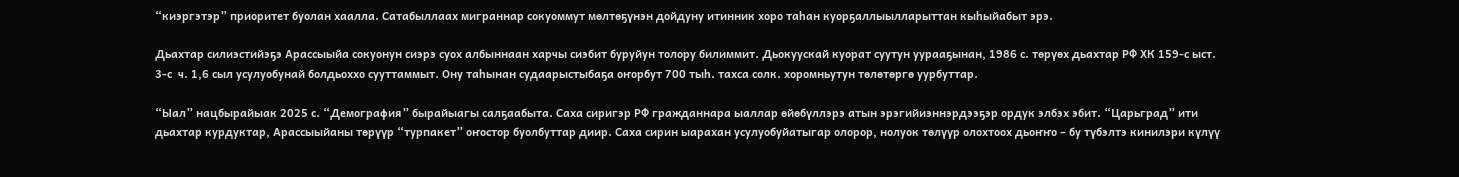“киэргэтэр” приоритет буолан хаалла. Сатабыллаах миграннар сокуоммут мөлтөҕүнэн дойдуну итинник хоро таһан куорҕаллыылларыттан кыһыйабыт эрэ.

Дьахтар силиэстийэҕэ Арассыыйа сокуонун сиэрэ суох албыннаан харчы сиэбит буруйун толору билиммит. Дьокуускай куорат суутун уурааҕынан, 1986 с. төрүөх дьахтар РФ ХК 159-с ыст. 3-с  ч. 1,6 сыл усулуобунай болдьоххо сууттаммыт. Ону таһынан судаарыстыбаҕа оҥорбут 700 тыһ. тахса солк. хоромньутун төлөтөргө уурбуттар.

“Ыал” нацбырайыак 2025 с. “Демография” бырайыагы салҕаабыта. Саха сиригэр РФ гражданнара ыаллар өйөбүллэрэ атын эрэгийиэннэрдээҕэр ордук элбэх эбит. “Царьград” ити дьахтар курдуктар, Арассыыйаны төрүүр “турпакет” оҥостор буолбуттар диир. Саха сирин ыарахан усулуобуйатыгар олорор, нолуок төлүүр олохтоох дьоҥҥо – бу түбэлтэ кинилэри күлүү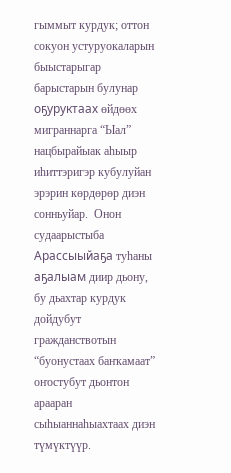гыммыт курдук; оттон сокуон устуруокаларын быыстарыгар барыстарын булунар оҕуруктаах өйдөөх миграннарга “Ыал” нацбырайыак аһыыр иһиттэригэр кубулуйан эрэрин көрдөрөр диэн сонньуйар.  Онон судаарыстыба Арассыыйаҕа туһаны аҕалыам диир дьону, бу дьахтар курдук дойдубут гражданствотын “буонустаах баҥкамаат” оҥостубут дьонтон  арааран сыһыаннаһыахтаах диэн түмүктүүр.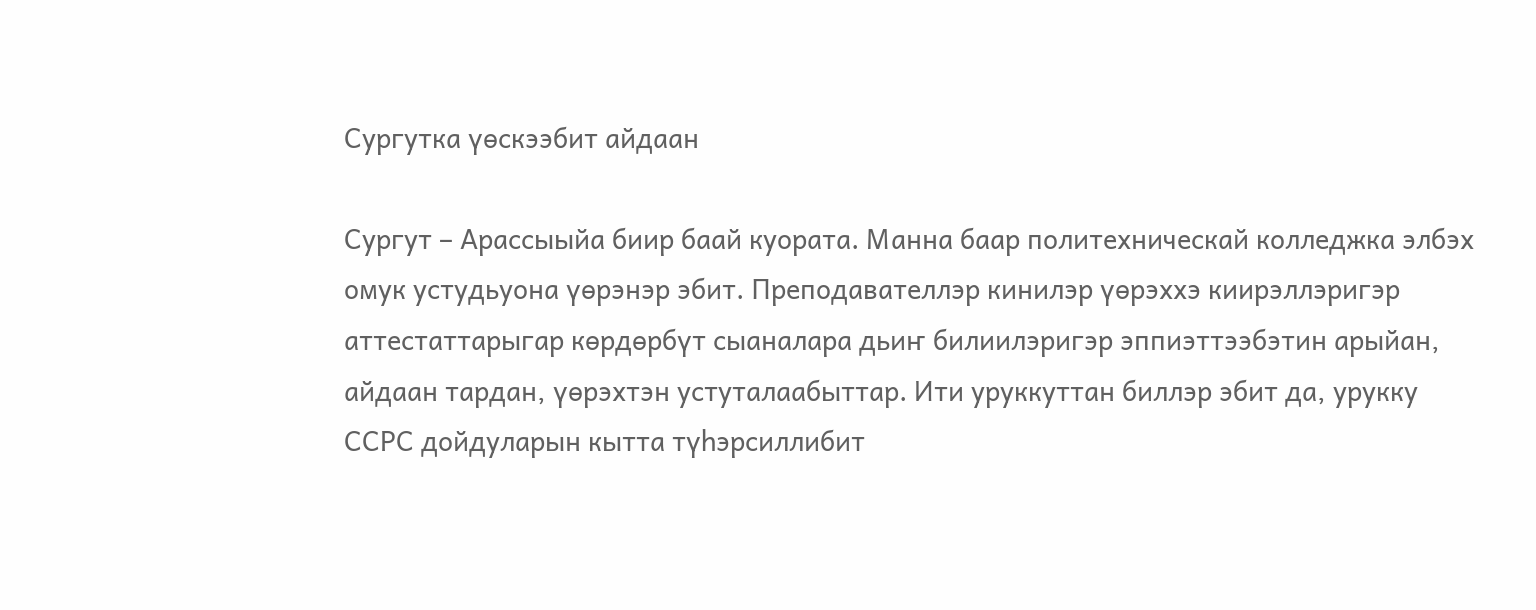Сургутка үөскээбит айдаан

Сургут – Арассыыйа биир баай куората. Манна баар политехническай колледжка элбэх омук устудьуона үөрэнэр эбит. Преподавателлэр кинилэр үөрэххэ киирэллэригэр аттестаттарыгар көрдөрбүт сыаналара дьиҥ билиилэригэр эппиэттээбэтин арыйан, айдаан тардан, үөрэхтэн устуталаабыттар. Ити уруккуттан биллэр эбит да, урукку ССРС дойдуларын кытта түһэрсиллибит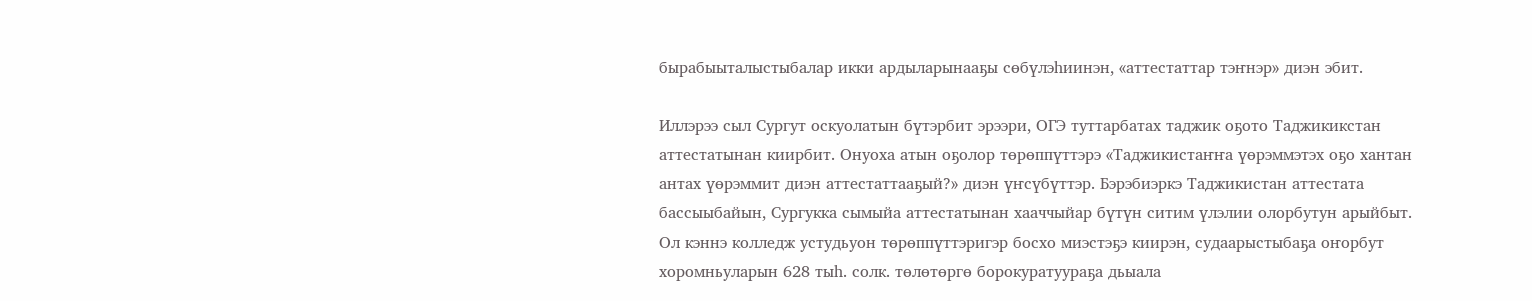бырабыыталыстыбалар икки ардыларынааҕы сөбүлэһиинэн, «аттестаттар тэҥнэр» диэн эбит.

Иллэрээ сыл Сургут оскуолатын бүтэрбит эрээри, ОГЭ туттарбатах таджик оҕото Таджикикстан аттестатынан киирбит. Онуоха атын оҕолор төрөппүттэрэ «Таджикистаҥҥа үөрэммэтэх оҕо хантан антах үөрэммит диэн аттестаттааҕый?» диэн үҥсүбүттэр. Бэрэбиэркэ Таджикистан аттестата бассыыбайын, Сургукка сымыйа аттестатынан хааччыйар бүтүн ситим үлэлии олорбутун арыйбыт. Ол кэннэ колледж устудьуон төрөппүттэригэр босхо миэстэҕэ киирэн, судаарыстыбаҕа оҥорбут хоромньуларын 628 тыһ. солк. төлөтөргө борокуратуураҕа дьыала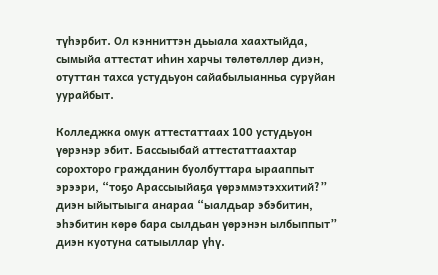түһэрбит. Ол кэнниттэн дьыала хаахтыйда, сымыйа аттестат иһин харчы төлөтөллөр диэн, отуттан тахса устудьуон сайабылыанньа суруйан уурайбыт.

Колледжка омук аттестаттаах 100 устудьуон үөрэнэр эбит. Бассыыбай аттестаттаахтар сорохторо гражданин буолбуттара ырааппыт эрээри, “тоҕо Арассыыйаҕа үөрэммэтэххитий?” диэн ыйытыыга анараа “ыалдьар эбэбитин, эһэбитин көрө бара сылдьан үөрэнэн ылбыппыт” диэн куотуна сатыыллар үһү.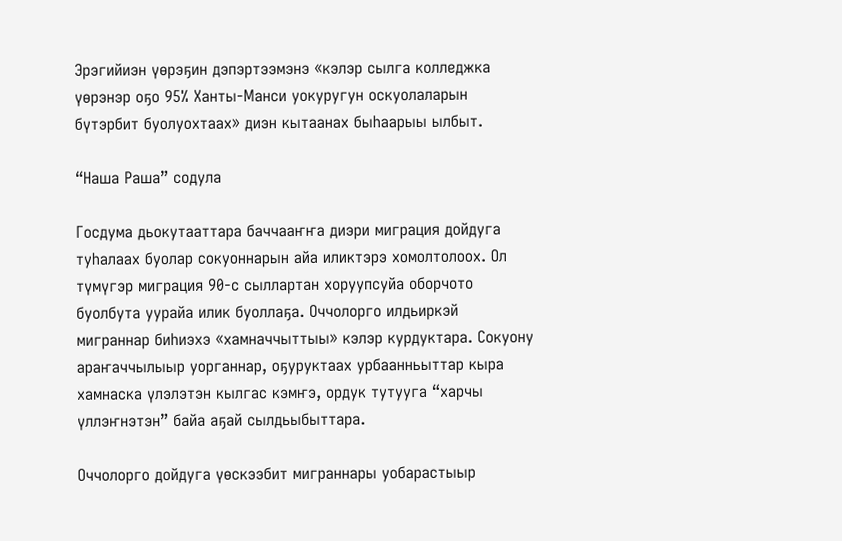Эрэгийиэн үөрэҕин дэпэртээмэнэ «кэлэр сылга колледжка үөрэнэр оҕо 95% Ханты-Манси уокуругун оскуолаларын бүтэрбит буолуохтаах» диэн кытаанах быһаарыы ылбыт.

“Наша Раша” содула

Госдума дьокутааттара баччааҥҥа диэри миграция дойдуга туһалаах буолар сокуоннарын айа иликтэрэ хомолтолоох. Ол түмүгэр миграция 90-с сыллартан хоруупсуйа оборчото буолбута уурайа илик буоллаҕа. Оччолорго илдьиркэй миграннар биһиэхэ «хамначчыттыы» кэлэр курдуктара. Сокуону араҥаччылыыр уорганнар, оҕуруктаах урбаанньыттар кыра хамнаска үлэлэтэн кылгас кэмҥэ, ордук тутууга “харчы үллэҥнэтэн” байа аҕай сылдьыбыттара.

Оччолорго дойдуга үөскээбит миграннары уобарастыыр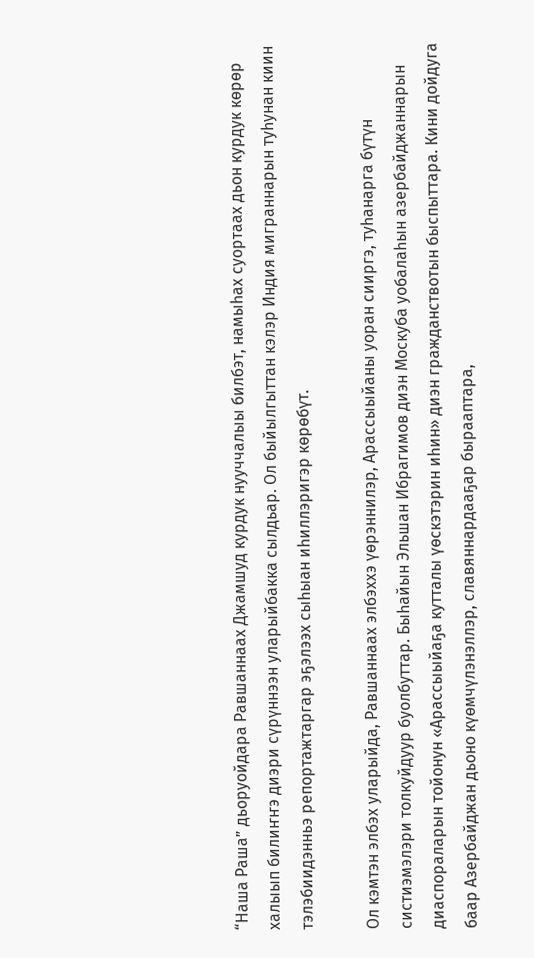“Наша Раша” дьоруойдара Равшаннаах Джамшуд курдук нууччалыы билбэт, намыһах суортаах дьон курдук көрөр халыып билиҥҥэ диэри сүрүннээн уларыйбакка сылдьар. Ол быйылгыттан кэлэр Индия миграннарын туһунан киин тэлэбиидэнньэ репортажтаргар эҕэлээх сыһыан иһиллэригэр көрөбүт.

Ол кэмтэн элбэх уларыйда, Равшаннаах элбэххэ үөрэннилэр, Арассыыйаны уоран сииргэ, туһанарга бүтүн систиэмэлэри толкуйдуур буолбуттар. Быһайын Эльшан Ибрагимов диэн Москуба уобалаһын азербайджаннарын диаспораларын тойонун «Арассыыйаҕа кутталы үөскэтэрин иһин» диэн гражданствотын быспыттара. Кини дойдуга баар Азербайджан дьоно күөмчүлэнэллэр, славяннардааҕар бырааптара,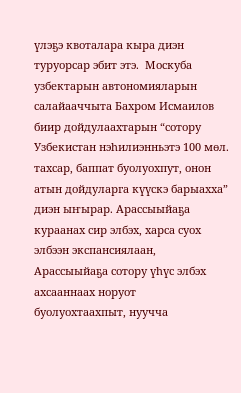үлэҕэ квоталара кыра диэн туруорсар эбит этэ.  Москуба узбектарын автономияларын салайааччыта Бахром Исмаилов биир дойдулаахтарын “сотору Узбекистан нэһилиэнньэтэ 100 мөл. тахсар, баппат буолуохпут, онон атын дойдуларга күүскэ барыахха” диэн ыҥырар. Арассыыйаҕа кураанах сир элбэх, харса суох элбээн экспансиялаан, Арассыыйаҕа сотору үһүс элбэх ахсааннаах норуот буолуохтаахпыт, нуучча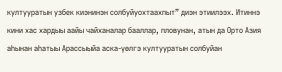култууратын узбек киэнинэн солбуйуохтаахпыт” диэн этиилээх. Итиннэ кини хас хардыы аайы чайханалар бааллар, пловунан, атын да Орто Азия аһынан аһатыы Арассыыйа аска-үөлгэ култууратын солбуйан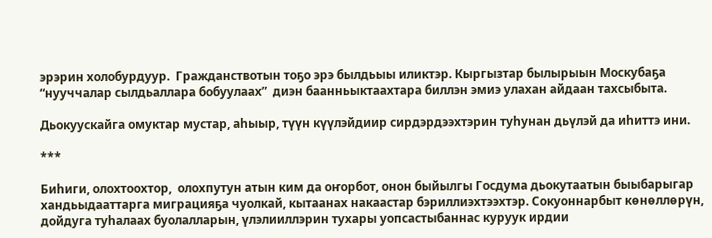эрэрин холобурдуур.  Гражданствотын тоҕо эрэ былдьыы иликтэр. Кыргызтар былырыын Москубаҕа “нууччалар сылдьаллара бобуулаах”  диэн баанньыктаахтара биллэн эмиэ улахан айдаан тахсыбыта.

Дьокуускайга омуктар мустар, аһыыр, түүн күүлэйдиир сирдэрдээхтэрин туһунан дьүлэй да иһиттэ ини.

***

Биһиги, олохтоохтор,  олохпутун атын ким да оҥорбот, онон быйылгы Госдума дьокутаатын быыбарыгар хандьыдааттарга миграцияҕа чуолкай, кытаанах накаастар бэриллиэхтээхтэр. Сокуоннарбыт көнөллөрүн, дойдуга туһалаах буолалларын, үлэлииллэрин тухары уопсастыбаннас куруук ирдии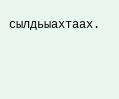сылдьыахтаах.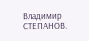Владимир СТЕПАНОВ.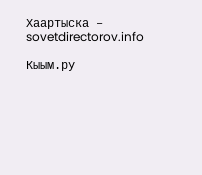Хаартыска – sovetdirectorov.info

Кыым.ру